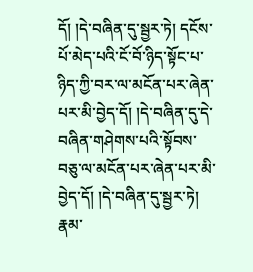དོ། །དེ་བཞིན་དུ་སྦྱར་ཏེ། དངོས་པོ་མེད་པའི་ངོ་བོ་ཉིད་སྟོང་པ་ཉིད་ཀྱི་བར་ལ་མངོན་པར་ཞེན་པར་མི་བྱེད་དོ། །དེ་བཞིན་དུ་དེ་བཞིན་གཤེགས་པའི་སྟོབས་བཅུ་ལ་མངོན་པར་ཞེན་པར་མི་བྱེད་དོ། །དེ་བཞིན་དུ་སྦྱར་ཏེ། རྣམ་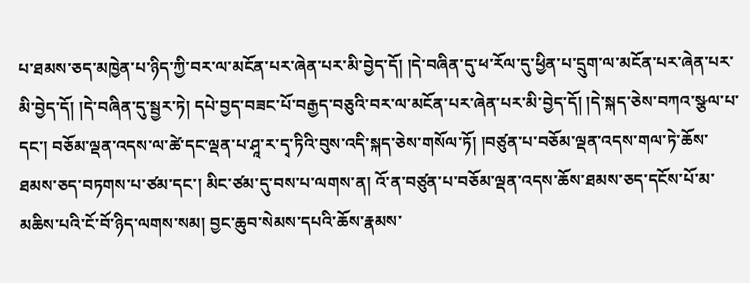པ་ཐམས་ཅད་མཁྱེན་པ་ཉིད་ཀྱི་བར་ལ་མངོན་པར་ཞེན་པར་མི་བྱེད་དོ། །དེ་བཞིན་དུ་ཕ་རོལ་དུ་ཕྱིན་པ་དྲུག་ལ་མངོན་པར་ཞེན་པར་མི་བྱེད་དོ། །དེ་བཞིན་དུ་སྦྱར་ཏེ། དཔེ་བྱད་བཟང་པོ་བརྒྱད་བཅུའི་བར་ལ་མངོན་པར་ཞེན་པར་མི་བྱེད་དོ། །དེ་སྐད་ཅེས་བཀའ་སྩལ་པ་དང་། བཅོམ་ལྡན་འདས་ལ་ཚེ་དང་ལྡན་པ་ཤཱ་ར་དྭ་ཏིའི་བུས་འདི་སྐད་ཅེས་གསོལ་ཏོ། །བཙུན་པ་བཅོམ་ལྡན་འདས་གལ་ཏེ་ཆོས་ཐམས་ཅད་བཏགས་པ་ཙམ་དང་། མིང་ཙམ་དུ་བས་པ་ལགས་ན། འོ་ན་བཙུན་པ་བཅོམ་ལྡན་འདས་ཆོས་ཐམས་ཅད་དངོས་པོ་མ་མཆིས་པའི་ངོ་བོ་ཉིད་ལགས་སམ། བྱང་ཆུབ་སེམས་དཔའི་ཆོས་རྣམས་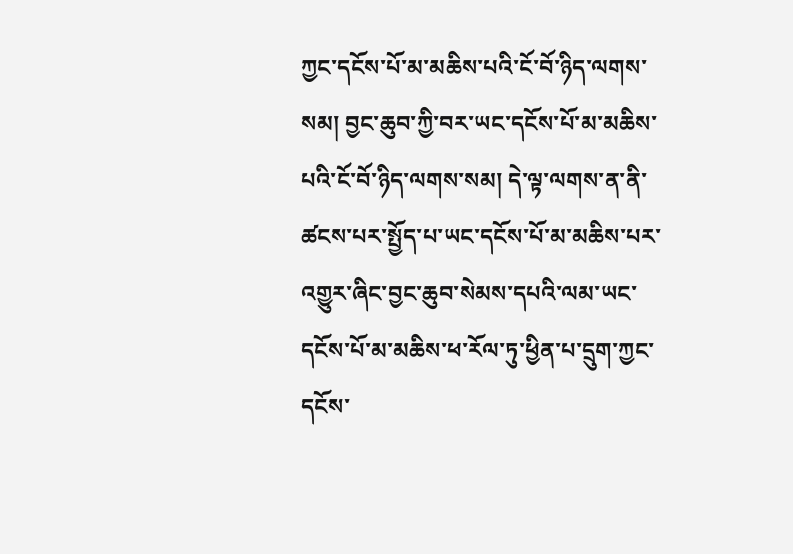ཀྱང་དངོས་པོ་མ་མཆིས་པའི་ངོ་བོ་ཉིད་ལགས་སམ། བྱང་ཆུབ་ཀྱི་བར་ཡང་དངོས་པོ་མ་མཆིས་པའི་ངོ་བོ་ཉིད་ལགས་སམ། དེ་ལྟ་ལགས་ན་ནི་ཚངས་པར་སྤྱོད་པ་ཡང་དངོས་པོ་མ་མཆིས་པར་འགྱུར་ཞིང་བྱང་ཆུབ་སེམས་དཔའི་ལམ་ཡང་དངོས་པོ་མ་མཆིས་ཕ་རོལ་ཏུ་ཕྱིན་པ་དྲུག་ཀྱང་དངོས་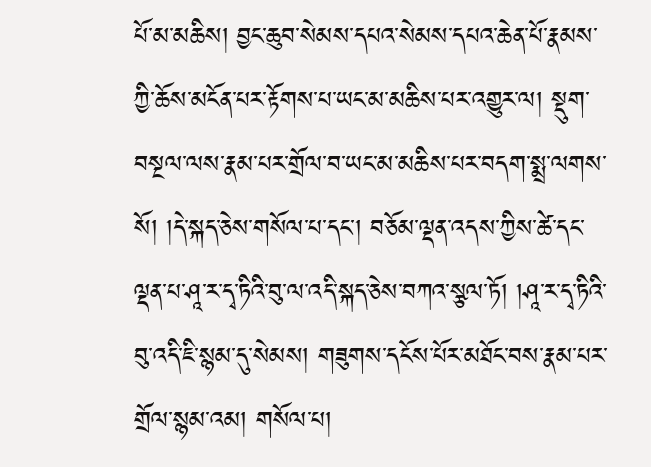པོ་མ་མཆིས། བྱང་ཆུབ་སེམས་དཔའ་སེམས་དཔའ་ཆེན་པོ་རྣམས་ཀྱི་ཆོས་མངོན་པར་རྟོགས་པ་ཡང་མ་མཆིས་པར་འགྱུར་ལ། སྡུག་བསྔལ་ལས་རྣམ་པར་གྲོལ་བ་ཡང་མ་མཆིས་པར་བདག་སྨྲ་ལགས་སོ། །དེ་སྐད་ཅེས་གསོལ་པ་དང་། བཅོམ་ལྡན་འདས་ཀྱིས་ཚེ་དང་ལྡན་པ་ཤཱ་ར་དྭ་ཏིའི་བུ་ལ་འདི་སྐད་ཅེས་བཀའ་སྩལ་ཏོ། །ཤཱ་ར་དྭ་ཏིའི་བུ་འདི་ཇི་སྙམ་དུ་སེམས། གཟུགས་དངོས་པོར་མཐོང་བས་རྣམ་པར་གྲོལ་སྙམ་འམ། གསོལ་པ།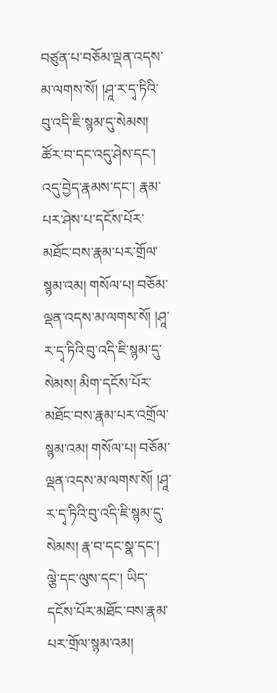བཙུན་པ་བཅོམ་ལྡན་འདས་མ་ལགས་སོ། །ཤཱ་ར་དྭ་ཏིའི་བུ་འདི་ཇི་སྙམ་དུ་སེམས། ཚོར་བ་དང་འདུ་ཤེས་དང་། འདུ་བྱེད་རྣམས་དང་། རྣམ་པར་ཤེས་པ་དངོས་པོར་མཐོང་བས་རྣམ་པར་གྲོལ་སྙམ་འམ། གསོལ་པ། བཅོམ་ལྡན་འདས་མ་ལགས་སོ། །ཤཱ་ར་དྭ་ཏིའི་བུ་འདི་ཇི་སྙམ་དུ་སེམས། མིག་དངོས་པོར་མཐོང་བས་རྣམ་པར་འགྲོལ་སྙམ་འམ། གསོལ་པ། བཅོམ་ལྡན་འདས་མ་ལགས་སོ། །ཤཱ་ར་དྭ་ཏིའི་བུ་འདི་ཇི་སྙམ་དུ་སེམས། རྣ་བ་དང་སྣ་དང་། ལྕེ་དང་ལུས་དང་། ཡིད་དངོས་པོར་མཐོང་བས་རྣམ་པར་གྲོལ་སྙམ་འམ།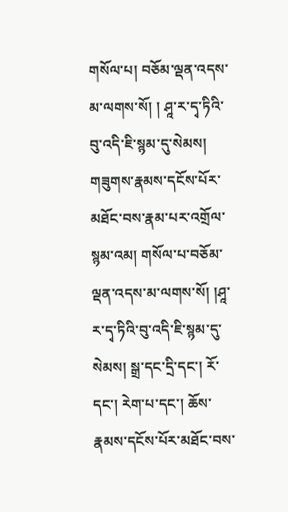གསོལ་པ། བཅོམ་ལྡན་འདས་མ་ལགས་སོ། ། ཤཱ་ར་དྭ་ཏིའི་བུ་འདི་ཇི་སྙམ་དུ་སེམས། གཟུགས་རྣམས་དངོས་པོར་མཐོང་བས་རྣམ་པར་འགྲོལ་སྙམ་འམ། གསོལ་པ་བཅོམ་ལྡན་འདས་མ་ལགས་སོ། །ཤཱ་ར་དྭ་ཏིའི་བུ་འདི་ཇི་སྙམ་དུ་སེམས། སྒྲ་དང་དྲི་དང་། རོ་དང་། རེག་པ་དང་། ཆོས་རྣམས་དངོས་པོར་མཐོང་བས་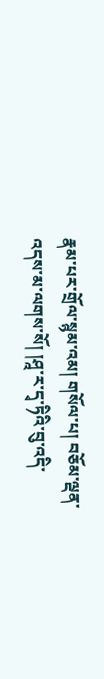རྣམ་པར་གྲོལ་སྙམ་འམ། གསོལ་པ། བཅོམ་ལྡན་འདས་མ་ལགས་སོ། །ཤཱ་ར་དྭ་ཏིའི་བུ་འདི་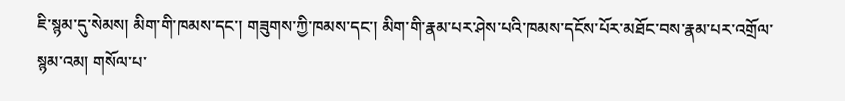ཇི་སྙམ་དུ་སེམས། མིག་གི་ཁམས་དང་། གཟུགས་ཀྱི་ཁམས་དང་། མིག་གི་རྣམ་པར་ཤེས་པའི་ཁམས་དངོས་པོར་མཐོང་བས་རྣམ་པར་འགྲོལ་སྙམ་འམ། གསོལ་པ་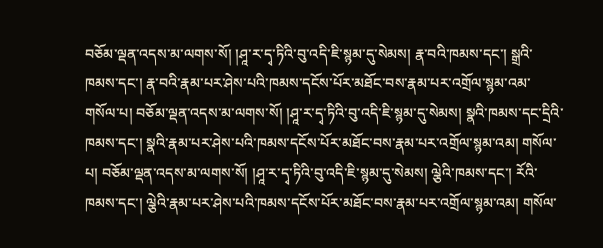བཅོམ་ལྡན་འདས་མ་ལགས་སོ། །ཤཱ་ར་དྭ་ཏིའི་བུ་འདི་ཇི་སྙམ་དུ་སེམས། རྣ་བའི་ཁམས་དང་། སྒྲའི་ཁམས་དང་། རྣ་བའི་རྣམ་པར་ཤེས་པའི་ཁམས་དངོས་པོར་མཐོང་བས་རྣམ་པར་འགྲོལ་སྙམ་འམ་གསོལ་པ། བཅོམ་ལྡན་འདས་མ་ལགས་སོ། །ཤཱ་ར་དྭ་ཏིའི་བུ་འདི་ཇི་སྙམ་དུ་སེམས། སྣའི་ཁམས་དང་དྲིའི་ཁམས་དང་། སྣའི་རྣམ་པར་ཤེས་པའི་ཁམས་དངོས་པོར་མཐོང་བས་རྣམ་པར་འགྲོལ་སྙམ་འམ། གསོལ་པ། བཅོམ་ལྡན་འདས་མ་ལགས་སོ། །ཤཱ་ར་དྭ་ཏིའི་བུ་འདི་ཇི་སྙམ་དུ་སེམས། ལྕེའི་ཁམས་དང་། རོའི་ཁམས་དང་། ལྕེའི་རྣམ་པར་ཤེས་པའི་ཁམས་དངོས་པོར་མཐོང་བས་རྣམ་པར་འགྲོལ་སྙམ་འམ། གསོལ་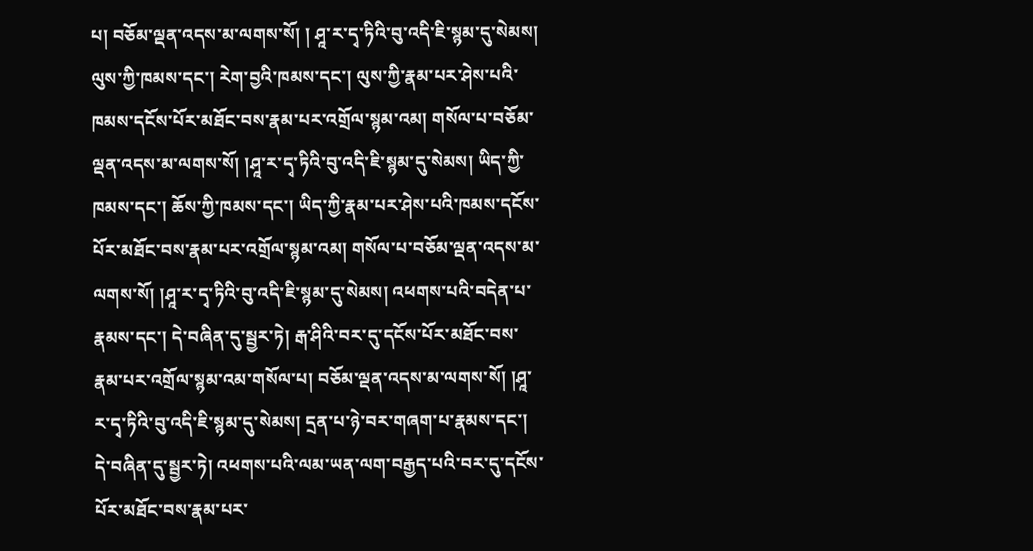པ། བཅོམ་ལྡན་འདས་མ་ལགས་སོ། ། ཤཱ་ར་དྭ་ཏིའི་བུ་འདི་ཇི་སྙམ་དུ་སེམས། ལུས་ཀྱི་ཁམས་དང་། རེག་བྱའི་ཁམས་དང་། ལུས་ཀྱི་རྣམ་པར་ཤེས་པའི་ཁམས་དངོས་པོར་མཐོང་བས་རྣམ་པར་འགྲོལ་སྙམ་འམ། གསོལ་པ་བཅོམ་ལྡན་འདས་མ་ལགས་སོ། །ཤཱ་ར་དྭ་ཏིའི་བུ་འདི་ཇི་སྙམ་དུ་སེམས། ཡིད་ཀྱི་ཁམས་དང་། ཆོས་ཀྱི་ཁམས་དང་། ཡིད་ཀྱི་རྣམ་པར་ཤེས་པའི་ཁམས་དངོས་པོར་མཐོང་བས་རྣམ་པར་འགྲོལ་སྙམ་འམ། གསོལ་པ་བཅོམ་ལྡན་འདས་མ་ལགས་སོ། །ཤཱ་ར་དྭ་ཏིའི་བུ་འདི་ཇི་སྙམ་དུ་སེམས། འཕགས་པའི་བདེན་པ་རྣམས་དང་། དེ་བཞིན་དུ་སྦྱར་ཏེ། རྒ་ཤིའི་བར་དུ་དངོས་པོར་མཐོང་བས་རྣམ་པར་འགྲོལ་སྙམ་འམ་གསོལ་པ། བཅོམ་ལྡན་འདས་མ་ལགས་སོ། །ཤཱ་ར་དྭ་ཏིའི་བུ་འདི་ཇི་སྙམ་དུ་སེམས། དྲན་པ་ཉེ་བར་གཞག་པ་རྣམས་དང་། དེ་བཞིན་དུ་སྦྱར་ཏེ། འཕགས་པའི་ལམ་ཡན་ལག་བརྒྱད་པའི་བར་དུ་དངོས་པོར་མཐོང་བས་རྣམ་པར་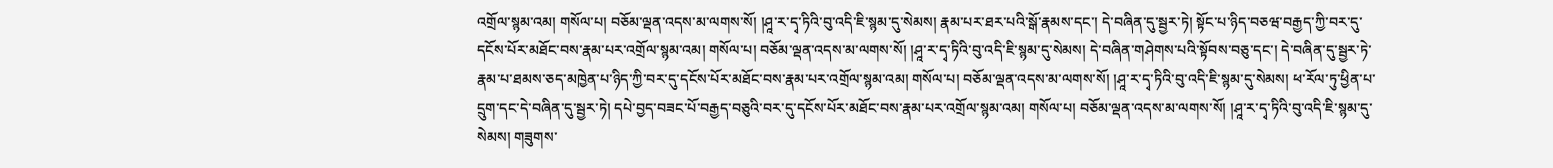འགྲོལ་སྙམ་འམ། གསོལ་པ། བཅོམ་ལྡན་འདས་མ་ལགས་སོ། །ཤཱ་ར་དྭ་ཏིའི་བུ་འདི་ཇི་སྙམ་དུ་སེམས། རྣམ་པར་ཐར་པའི་སྒོ་རྣམས་དང་། དེ་བཞིན་དུ་སྦྱར་ཏེ། སྟོང་པ་ཉིད་བཅཝ་བརྒྱད་ཀྱི་བར་དུ་དངོས་པོར་མཐོང་བས་རྣམ་པར་འགྲོལ་སྙམ་འམ། གསོལ་པ། བཅོམ་ལྡན་འདས་མ་ལགས་སོ། །ཤཱ་ར་དྭ་ཏིའི་བུ་འདི་ཇི་སྙམ་དུ་སེམས། དེ་བཞིན་གཤེགས་པའི་སྟོབས་བཅུ་དང་། དེ་བཞིན་དུ་སྦྱར་ཏེ་རྣམ་པ་ཐམས་ཅད་མཁྱེན་པ་ཉིད་ཀྱི་བར་དུ་དངོས་པོར་མཐོང་བས་རྣམ་པར་འགྲོལ་སྙམ་འམ། གསོལ་པ། བཅོམ་ལྡན་འདས་མ་ལགས་སོ། །ཤཱ་ར་དྭ་ཏིའི་བུ་འདི་ཇི་སྙམ་དུ་སེམས། ཕ་རོལ་ཏུ་ཕྱིན་པ་དྲུག་དང་དེ་བཞིན་དུ་སྦྱར་ཏེ། དཔེ་བྱད་བཟང་པོ་བརྒྱད་བཅུའི་བར་དུ་དངོས་པོར་མཐོང་བས་རྣམ་པར་འགྲོལ་སྙམ་འམ། གསོལ་པ། བཅོམ་ལྡན་འདས་མ་ལགས་སོ། །ཤཱ་ར་དྭ་ཏིའི་བུ་འདི་ཇི་སྙམ་དུ་སེམས། གཟུགས་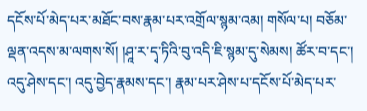དངོས་པོ་མེད་པར་མཐོང་བས་རྣམ་པར་འགྲོལ་སྙམ་འམ། གསོལ་པ། བཅོམ་ལྡན་འདས་མ་ལགས་སོ། །ཤཱ་ར་དྭ་ཏིའི་བུ་འདི་ཇི་སྙམ་དུ་སེམས། ཚོར་བ་དང་། འདུ་ཤེས་དང་། འདུ་བྱེད་རྣམས་དང་། རྣམ་པར་ཤེས་པ་དངོས་པོ་མེད་པར་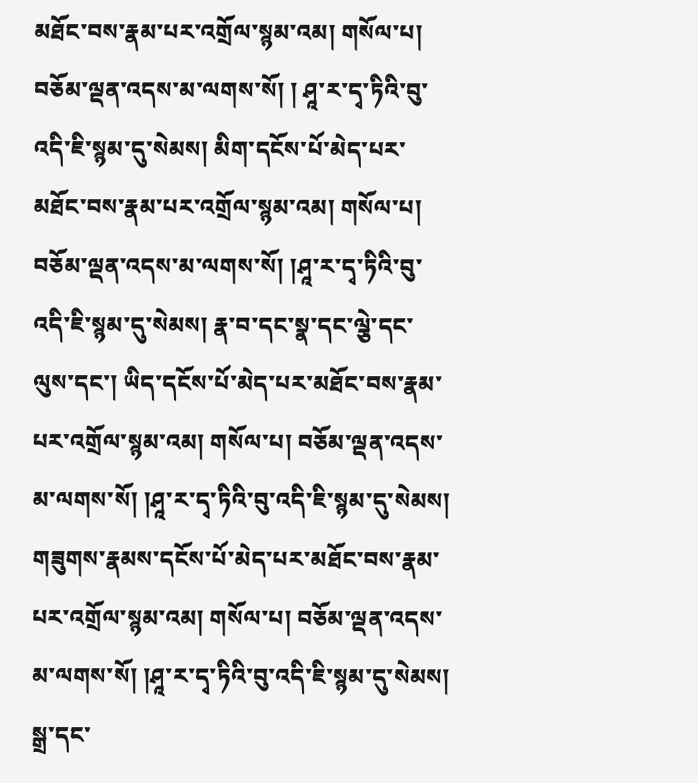མཐོང་བས་རྣམ་པར་འགྲོལ་སྙམ་འམ། གསོལ་པ། བཅོམ་ལྡན་འདས་མ་ལགས་སོ། ། ཤཱ་ར་དྭ་ཏིའི་བུ་འདི་ཇི་སྙམ་དུ་སེམས། མིག་དངོས་པོ་མེད་པར་མཐོང་བས་རྣམ་པར་འགྲོལ་སྙམ་འམ། གསོལ་པ། བཅོམ་ལྡན་འདས་མ་ལགས་སོ། །ཤཱ་ར་དྭ་ཏིའི་བུ་འདི་ཇི་སྙམ་དུ་སེམས། རྣ་བ་དང་སྣ་དང་ལྕེ་དང་ལུས་དང་། ཡིད་དངོས་པོ་མེད་པར་མཐོང་བས་རྣམ་པར་འགྲོལ་སྙམ་འམ། གསོལ་པ། བཅོམ་ལྡན་འདས་མ་ལགས་སོ། །ཤཱ་ར་དྭ་ཏིའི་བུ་འདི་ཇི་སྙམ་དུ་སེམས། གཟུགས་རྣམས་དངོས་པོ་མེད་པར་མཐོང་བས་རྣམ་པར་འགྲོལ་སྙམ་འམ། གསོལ་པ། བཅོམ་ལྡན་འདས་མ་ལགས་སོ། །ཤཱ་ར་དྭ་ཏིའི་བུ་འདི་ཇི་སྙམ་དུ་སེམས། སྒྲ་དང་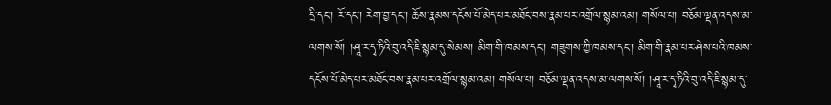དྲི་དང་། རོ་དང་། རེག་བྱ་དང་། ཆོས་རྣམས་དངོས་པོ་མེད་པར་མཐོང་བས་རྣམ་པར་འགྲོལ་སྙམ་འམ། གསོལ་པ། བཅོམ་ལྡན་འདས་མ་ལགས་སོ། །ཤཱ་ར་དྭ་ཏིའི་བུ་འདི་ཇི་སྙམ་དུ་སེམས། མིག་གི་ཁམས་དང་། གཟུགས་ཀྱི་ཁམས་དང་། མིག་གི་རྣམ་པར་ཤེས་པའི་ཁམས་དངོས་པོ་མེད་པར་མཐོང་བས་རྣམ་པར་འགྲོལ་སྙམ་འམ། གསོལ་པ། བཅོམ་ལྡན་འདས་མ་ལགས་སོ། །ཤཱ་ར་དྭ་ཏིའི་བུ་འདི་ཇི་སྙམ་དུ་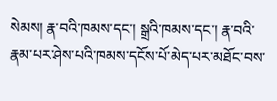སེམས། རྣ་བའི་ཁམས་དང་། སྒྲའི་ཁམས་དང་། རྣ་བའི་རྣམ་པར་ཤེས་པའི་ཁམས་དངོས་པོ་མེད་པར་མཐོང་བས་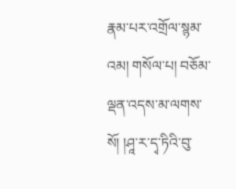རྣམ་པར་འགྲོལ་སྙམ་འམ། གསོལ་པ། བཅོམ་ལྡན་འདས་མ་ལགས་སོ། །ཤཱ་ར་དྭ་ཏིའི་བུ་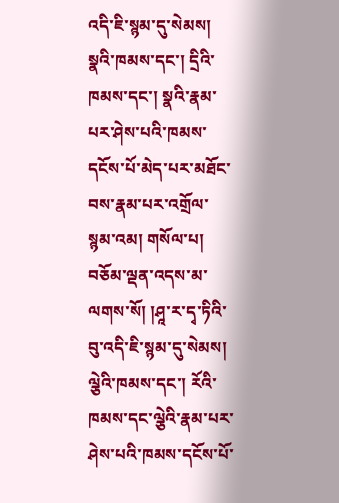འདི་ཇི་སྙམ་དུ་སེམས། སྣའི་ཁམས་དང་། དྲིའི་ཁམས་དང་། སྣའི་རྣམ་པར་ཤེས་པའི་ཁམས་དངོས་པོ་མེད་པར་མཐོང་བས་རྣམ་པར་འགྲོལ་སྙམ་འམ། གསོལ་པ། བཅོམ་ལྡན་འདས་མ་ལགས་སོ། །ཤཱ་ར་དྭ་ཏིའི་བུ་འདི་ཇི་སྙམ་དུ་སེམས། ལྕེའི་ཁམས་དང་། རོའི་ཁམས་དང་ལྕེའི་རྣམ་པར་ཤེས་པའི་ཁམས་དངོས་པོ་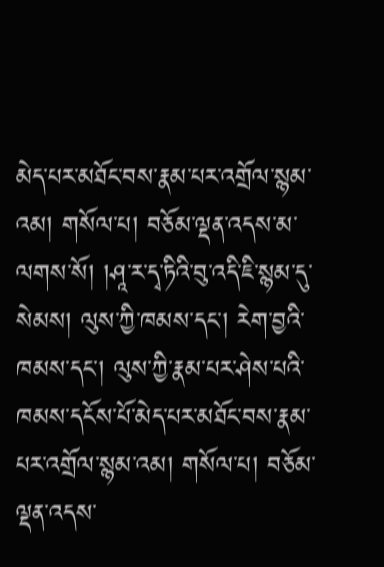མེད་པར་མཐོང་བས་རྣམ་པར་འགྲོལ་སྙམ་འམ། གསོལ་པ། བཅོམ་ལྡན་འདས་མ་ལགས་སོ། །ཤཱ་ར་དྭ་ཏིའི་བུ་འདི་ཇི་སྙམ་དུ་སེམས། ལུས་ཀྱི་ཁམས་དང་། རེག་བྱའི་ཁམས་དང་། ལུས་ཀྱི་རྣམ་པར་ཤེས་པའི་ཁམས་དངོས་པོ་མེད་པར་མཐོང་བས་རྣམ་པར་འགྲོལ་སྙམ་འམ། གསོལ་པ། བཅོམ་ལྡན་འདས་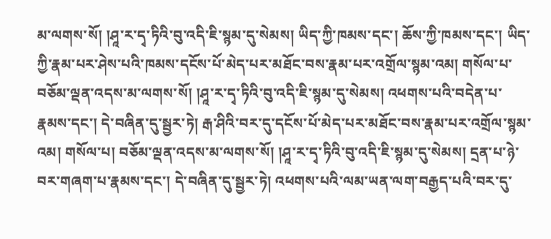མ་ལགས་སོ། །ཤཱ་ར་དྭ་ཏིའི་བུ་འདི་ཇི་སྙམ་དུ་སེམས། ཡིད་ཀྱི་ཁམས་དང་། ཆོས་ཀྱི་ཁམས་དང་། ཡིད་ཀྱི་རྣམ་པར་ཤེས་པའི་ཁམས་དངོས་པོ་མེད་པར་མཐོང་བས་རྣམ་པར་འགྲོལ་སྙམ་འམ། གསོལ་པ་བཅོམ་ལྡན་འདས་མ་ལགས་སོ། །ཤཱ་ར་དྭ་ཏིའི་བུ་འདི་ཇི་སྙམ་དུ་སེམས། འཕགས་པའི་བདེན་པ་རྣམས་དང་། དེ་བཞིན་དུ་སྦྱར་ཏེ། རྒ་ཤིའི་བར་དུ་དངོས་པོ་མེད་པར་མཐོང་བས་རྣམ་པར་འགྲོལ་སྙམ་འམ། གསོལ་པ། བཅོམ་ལྡན་འདས་མ་ལགས་སོ། །ཤཱ་ར་དྭ་ཏིའི་བུ་འདི་ཇི་སྙམ་དུ་སེམས། དྲན་པ་ཉེ་བར་གཞག་པ་རྣམས་དང་། དེ་བཞིན་དུ་སྦྱར་ཏེ། འཕགས་པའི་ལམ་ཡན་ལག་བརྒྱད་པའི་བར་དུ་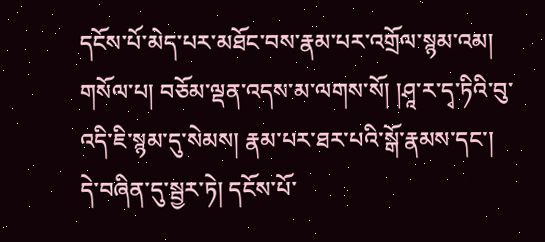དངོས་པོ་མེད་པར་མཐོང་བས་རྣམ་པར་འགྲོལ་སྙམ་འམ། གསོལ་པ། བཅོམ་ལྡན་འདས་མ་ལགས་སོ། །ཤཱ་ར་དྭ་ཏིའི་བུ་འདི་ཇི་སྙམ་དུ་སེམས། རྣམ་པར་ཐར་པའི་སྒོ་རྣམས་དང་། དེ་བཞིན་དུ་སྦྱར་ཏེ། དངོས་པོ་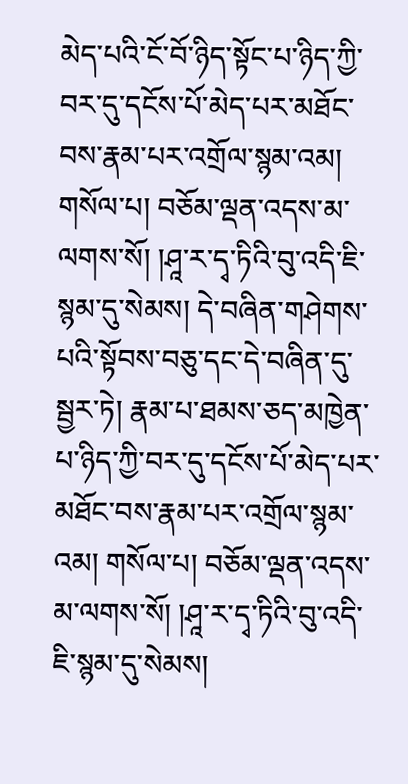མེད་པའི་ངོ་བོ་ཉིད་སྟོང་པ་ཉིད་ཀྱི་བར་དུ་དངོས་པོ་མེད་པར་མཐོང་བས་རྣམ་པར་འགྲོལ་སྙམ་འམ། གསོལ་པ། བཅོམ་ལྡན་འདས་མ་ལགས་སོ། །ཤཱ་ར་དྭ་ཏིའི་བུ་འདི་ཇི་སྙམ་དུ་སེམས། དེ་བཞིན་གཤེགས་པའི་སྟོབས་བཅུ་དང་དེ་བཞིན་དུ་སྦྱར་ཏེ། རྣམ་པ་ཐམས་ཅད་མཁྱེན་པ་ཉིད་ཀྱི་བར་དུ་དངོས་པོ་མེད་པར་མཐོང་བས་རྣམ་པར་འགྲོལ་སྙམ་འམ། གསོལ་པ། བཅོམ་ལྡན་འདས་མ་ལགས་སོ། །ཤཱ་ར་དྭ་ཏིའི་བུ་འདི་ཇི་སྙམ་དུ་སེམས།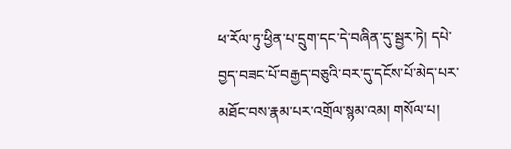ཕ་རོལ་ཏུ་ཕྱིན་པ་དྲུག་དང་དེ་བཞིན་དུ་སྦྱར་ཏེ། དཔེ་བྱད་བཟང་པོ་བརྒྱད་བཅུའི་བར་དུ་དངོས་པོ་མེད་པར་མཐོང་བས་རྣམ་པར་འགྲོལ་སྙམ་འམ། གསོལ་པ།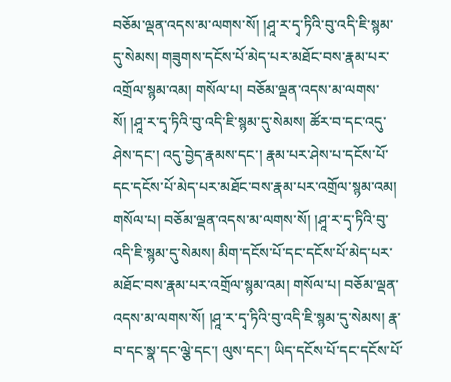བཅོམ་ལྡན་འདས་མ་ལགས་སོ། །ཤཱ་ར་དྭ་ཏིའི་བུ་འདི་ཇི་སྙམ་དུ་སེམས། གཟུགས་དངོས་པོ་མེད་པར་མཐོང་བས་རྣམ་པར་འགྲོལ་སྙམ་འམ། གསོལ་པ། བཅོམ་ལྡན་འདས་མ་ལགས་སོ། །ཤཱ་ར་དྭ་ཏིའི་བུ་འདི་ཇི་སྙམ་དུ་སེམས། ཚོར་བ་དང་འདུ་ཤེས་དང་། འདུ་བྱེད་རྣམས་དང་། རྣམ་པར་ཤེས་པ་དངོས་པོ་དང་དངོས་པོ་མེད་པར་མཐོང་བས་རྣམ་པར་འགྲོལ་སྙམ་འམ། གསོལ་པ། བཅོམ་ལྡན་འདས་མ་ལགས་སོ། །ཤཱ་ར་དྭ་ཏིའི་བུ་འདི་ཇི་སྙམ་དུ་སེམས། མིག་དངོས་པོ་དང་དངོས་པོ་མེད་པར་མཐོང་བས་རྣམ་པར་འགྲོལ་སྙམ་འམ། གསོལ་པ། བཅོམ་ལྡན་འདས་མ་ལགས་སོ། །ཤཱ་ར་དྭ་ཏིའི་བུ་འདི་ཇི་སྙམ་དུ་སེམས། རྣ་བ་དང་སྣ་དང་ལྕེ་དང་། ལུས་དང་། ཡིད་དངོས་པོ་དང་དངོས་པོ་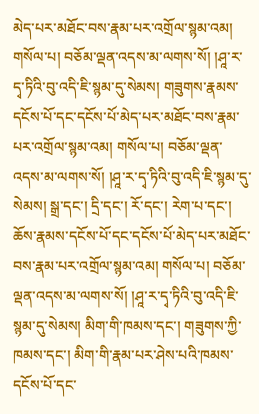མེད་པར་མཐོང་བས་རྣམ་པར་འགྲོལ་སྙམ་འམ། གསོལ་པ། བཅོམ་ལྡན་འདས་མ་ལགས་སོ། །ཤཱ་ར་དྭ་ཏིའི་བུ་འདི་ཇི་སྙམ་དུ་སེམས། གཟུགས་རྣམས་དངོས་པོ་དང་དངོས་པོ་མེད་པར་མཐོང་བས་རྣམ་པར་འགྲོལ་སྙམ་འམ། གསོལ་པ། བཅོམ་ལྡན་འདས་མ་ལགས་སོ། །ཤཱ་ར་དྭ་ཏིའི་བུ་འདི་ཇི་སྙམ་དུ་སེམས། སྒྲ་དང་། དྲི་དང་། རོ་དང་། རེག་པ་དང་། ཆོས་རྣམས་དངོས་པོ་དང་དངོས་པོ་མེད་པར་མཐོང་བས་རྣམ་པར་འགྲོལ་སྙམ་འམ། གསོལ་པ། བཅོམ་ལྡན་འདས་མ་ལགས་སོ། །ཤཱ་ར་དྭ་ཏིའི་བུ་འདི་ཇི་སྙམ་དུ་སེམས། མིག་གི་ཁམས་དང་། གཟུགས་ཀྱི་ཁམས་དང་། མིག་གི་རྣམ་པར་ཤེས་པའི་ཁམས་དངོས་པོ་དང་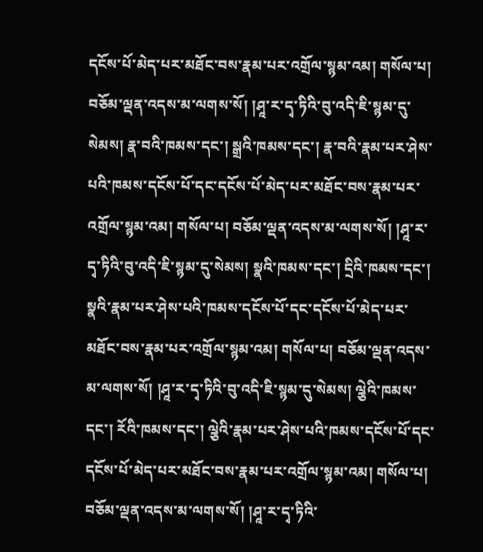དངོས་པོ་མེད་པར་མཐོང་བས་རྣམ་པར་འགྲོལ་སྙམ་འམ། གསོལ་པ། བཅོམ་ལྡན་འདས་མ་ལགས་སོ། །ཤཱ་ར་དྭ་ཏིའི་བུ་འདི་ཇི་སྙམ་དུ་སེམས། རྣ་བའི་ཁམས་དང་། སྒྲའི་ཁམས་དང་། རྣ་བའི་རྣམ་པར་ཤེས་པའི་ཁམས་དངོས་པོ་དང་དངོས་པོ་མེད་པར་མཐོང་བས་རྣམ་པར་འགྲོལ་སྙམ་འམ། གསོལ་པ། བཅོམ་ལྡན་འདས་མ་ལགས་སོ། །ཤཱ་ར་དྭ་ཏིའི་བུ་འདི་ཇི་སྙམ་དུ་སེམས། སྣའི་ཁམས་དང་། དྲིའི་ཁམས་དང་། སྣའི་རྣམ་པར་ཤེས་པའི་ཁམས་དངོས་པོ་དང་དངོས་པོ་མེད་པར་མཐོང་བས་རྣམ་པར་འགྲོལ་སྙམ་འམ། གསོལ་པ། བཅོམ་ལྡན་འདས་མ་ལགས་སོ། །ཤཱ་ར་དྭ་ཏིའི་བུ་འདི་ཇི་སྙམ་དུ་སེམས། ལྕེའི་ཁམས་དང་། རོའི་ཁམས་དང་། ལྕེའི་རྣམ་པར་ཤེས་པའི་ཁམས་དངོས་པོ་དང་དངོས་པོ་མེད་པར་མཐོང་བས་རྣམ་པར་འགྲོལ་སྙམ་འམ། གསོལ་པ། བཅོམ་ལྡན་འདས་མ་ལགས་སོ། །ཤཱ་ར་དྭ་ཏིའི་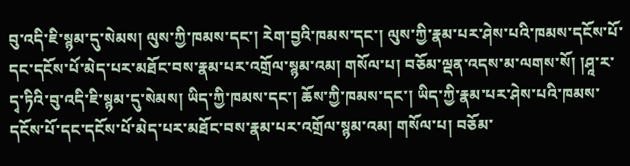བུ་འདི་ཇི་སྙམ་དུ་སེམས། ལུས་ཀྱི་ཁམས་དང་། རེག་བྱའི་ཁམས་དང་། ལུས་ཀྱི་རྣམ་པར་ཤེས་པའི་ཁམས་དངོས་པོ་དང་དངོས་པོ་མེད་པར་མཐོང་བས་རྣམ་པར་འགྲོལ་སྙམ་འམ། གསོལ་པ། བཅོམ་ལྡན་འདས་མ་ལགས་སོ། །ཤཱ་ར་དྭ་ཏིའི་བུ་འདི་ཇི་སྙམ་དུ་སེམས། ཡིད་ཀྱི་ཁམས་དང་། ཆོས་ཀྱི་ཁམས་དང་། ཡིད་ཀྱི་རྣམ་པར་ཤེས་པའི་ཁམས་དངོས་པོ་དང་དངོས་པོ་མེད་པར་མཐོང་བས་རྣམ་པར་འགྲོལ་སྙམ་འམ། གསོལ་པ། བཅོམ་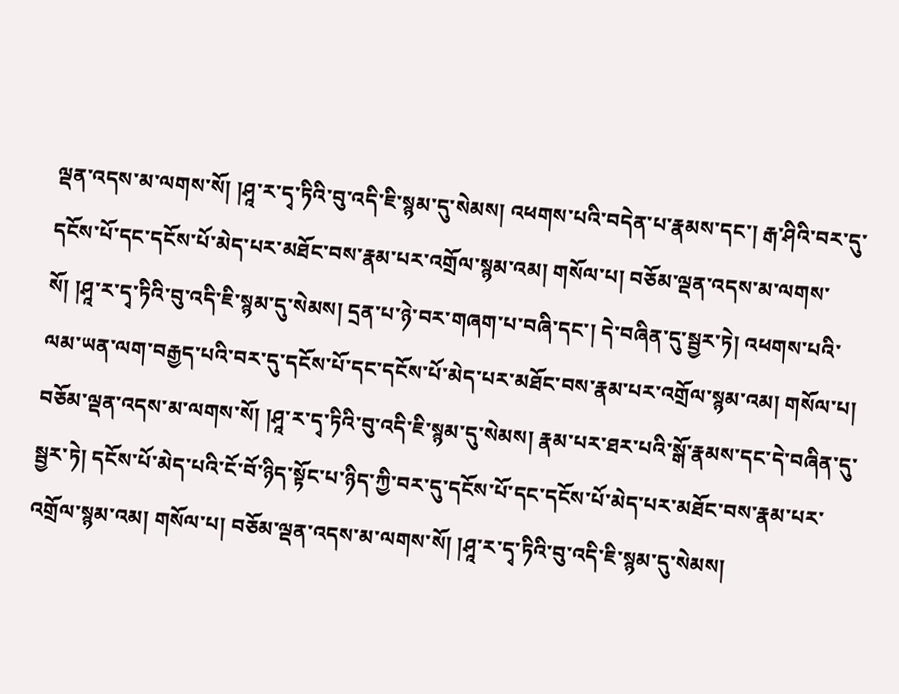ལྡན་འདས་མ་ལགས་སོ། །ཤཱ་ར་དྭ་ཏིའི་བུ་འདི་ཇི་སྙམ་དུ་སེམས། འཕགས་པའི་བདེན་པ་རྣམས་དང་། རྒ་ཤིའི་བར་དུ་དངོས་པོ་དང་དངོས་པོ་མེད་པར་མཐོང་བས་རྣམ་པར་འགྲོལ་སྙམ་འམ། གསོལ་པ། བཅོམ་ལྡན་འདས་མ་ལགས་སོ། །ཤཱ་ར་དྭ་ཏིའི་བུ་འདི་ཇི་སྙམ་དུ་སེམས། དྲན་པ་ཉེ་བར་གཞག་པ་བཞི་དང་། དེ་བཞིན་དུ་སྦྱར་ཏེ། འཕགས་པའི་ལམ་ཡན་ལག་བརྒྱད་པའི་བར་དུ་དངོས་པོ་དང་དངོས་པོ་མེད་པར་མཐོང་བས་རྣམ་པར་འགྲོལ་སྙམ་འམ། གསོལ་པ། བཅོམ་ལྡན་འདས་མ་ལགས་སོ། །ཤཱ་ར་དྭ་ཏིའི་བུ་འདི་ཇི་སྙམ་དུ་སེམས། རྣམ་པར་ཐར་པའི་སྒོ་རྣམས་དང་དེ་བཞིན་དུ་སྦྱར་ཏེ། དངོས་པོ་མེད་པའི་ངོ་བོ་ཉིད་སྟོང་པ་ཉིད་ཀྱི་བར་དུ་དངོས་པོ་དང་དངོས་པོ་མེད་པར་མཐོང་བས་རྣམ་པར་འགྲོལ་སྙམ་འམ། གསོལ་པ། བཅོམ་ལྡན་འདས་མ་ལགས་སོ། །ཤཱ་ར་དྭ་ཏིའི་བུ་འདི་ཇི་སྙམ་དུ་སེམས།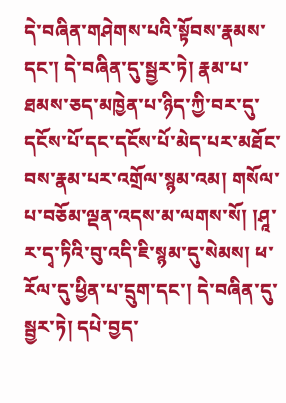དེ་བཞིན་གཤེགས་པའི་སྟོབས་རྣམས་དང་། དེ་བཞིན་དུ་སྦྱར་ཏེ། རྣམ་པ་ཐམས་ཅད་མཁྱེན་པ་ཉིད་ཀྱི་བར་དུ་དངོས་པོ་དང་དངོས་པོ་མེད་པར་མཐོང་བས་རྣམ་པར་འགྲོལ་སྙམ་འམ། གསོལ་པ་བཅོམ་ལྡན་འདས་མ་ལགས་སོ། །ཤཱ་ར་དྭ་ཏིའི་བུ་འདི་ཇི་སྙམ་དུ་སེམས། ཕ་རོལ་དུ་ཕྱིན་པ་དྲུག་དང་། དེ་བཞིན་དུ་སྦྱར་ཏེ། དཔེ་བྱད་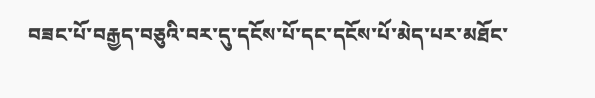བཟང་པོ་བརྒྱད་བཅུའི་བར་དུ་དངོས་པོ་དང་དངོས་པོ་མེད་པར་མཐོང་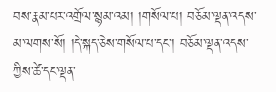བས་རྣམ་པར་འགྲོལ་སྙམ་འམ། །གསོལ་པ། བཅོམ་ལྡན་འདས་མ་ལགས་སོ། །དེ་སྐད་ཅེས་གསོལ་པ་དང་། བཅོམ་ལྡན་འདས་ཀྱིས་ཚེ་དང་ལྡན་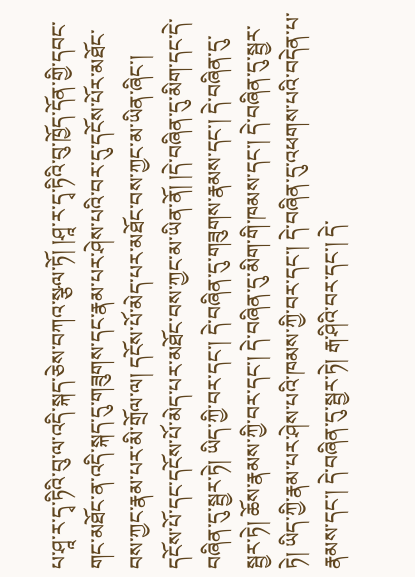པ་ཤཱ་ར་དྭ་ཏིའི་བུ་ལ་འདི་སྐད་ཅེས་བཀའ་སྩལ་ཏོ། །ཤཱ་ར་དྭ་ཏིའི་བུ་ཁྱོད་དོན་གྱི་དབང་གང་མཐོང་ན་འདི་སྐད་དུ་གཟུགས་དང་རྣམ་པར་ཤེས་པའི་བར་དུ་དངོས་པོར་མཐོང་བས་ཀྱང་རྣམ་པར་མི་གྲོལ་ལ། དངོས་པོ་མེད་པར་མཐོང་བས་ཀྱང་མ་ཡིན་ཞིང་། དངོས་པོ་དང་དངོས་པོ་མེད་པར་མཐོང་བས་ཀྱང་མ་ཡིན་ནོ། །དེ་བཞིན་དུ་མིག་དང་དེ་བཞིན་དུ་སྦྱར་ཏེ། ཡིད་ཀྱི་བར་དང་། དེ་བཞིན་དུ་གཟུགས་རྣམས་དང་། དེ་བཞིན་དུ་སྦྱར་ཏེ། ཆོས་རྣམས་ཀྱི་བར་དང་། དེ་བཞིན་དུ་མིག་གི་ཁམས་དང་། དེ་བཞིན་དུ་སྦྱར་ཏེ། ཡིད་ཀྱི་རྣམ་པར་ཤེས་པའི་ཁམས་ཀྱི་བར་དང་། དེ་བཞིན་དུ་འཕགས་པའི་བདེན་པ་རྣམས་དང་། དེ་བཞིན་དུ་སྦྱར་ཏེ། རྒ་ཤིའི་བར་དང་། དེ་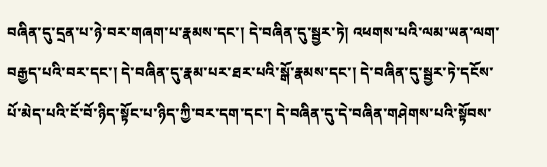བཞིན་དུ་དྲན་པ་ཉེ་བར་གཞག་པ་རྣམས་དང་། དེ་བཞིན་དུ་སྦྱར་ཏེ། འཕགས་པའི་ལམ་ཡན་ལག་བརྒྱད་པའི་བར་དང་། དེ་བཞིན་དུ་རྣམ་པར་ཐར་པའི་སྒོ་རྣམས་དང་། དེ་བཞིན་དུ་སྦྱར་ཏེ་དངོས་པོ་མེད་པའི་ངོ་བོ་ཉིད་སྟོང་པ་ཉིད་ཀྱི་བར་དག་དང་། དེ་བཞིན་དུ་དེ་བཞིན་གཤེགས་པའི་སྟོབས་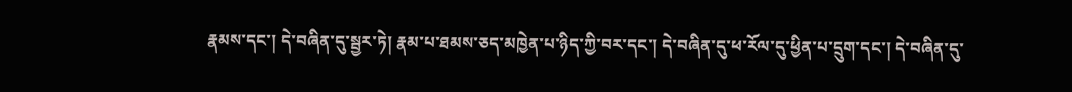རྣམས་དང་། དེ་བཞིན་དུ་སྦྱར་ཏེ། རྣམ་པ་ཐམས་ཅད་མཁྱེན་པ་ཉིད་ཀྱི་བར་དང་། དེ་བཞིན་དུ་ཕ་རོལ་དུ་ཕྱིན་པ་དྲུག་དང་། དེ་བཞིན་དུ་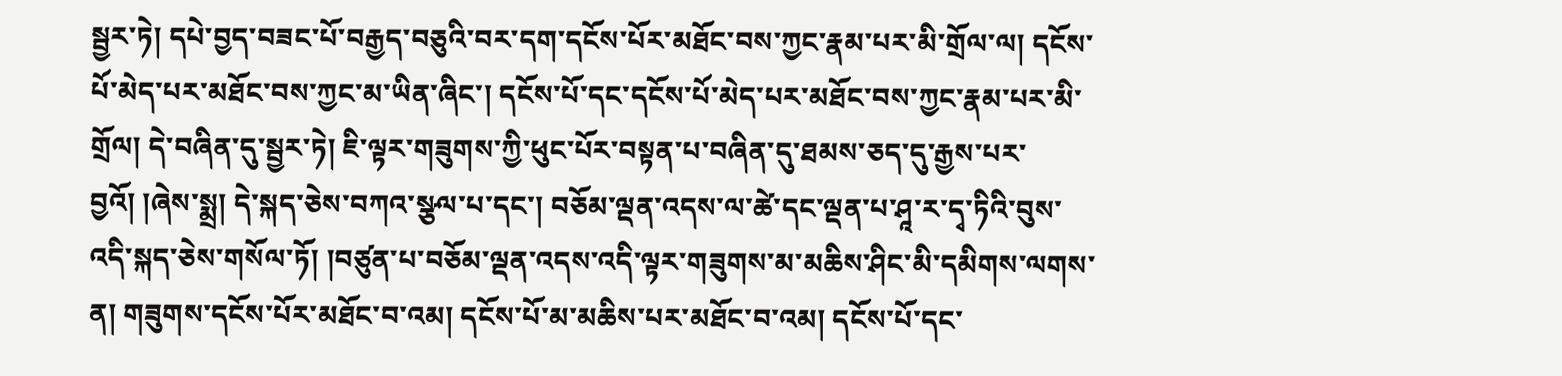སྦྱར་ཏེ། དཔེ་བྱད་བཟང་པོ་བརྒྱད་བཅུའི་བར་དག་དངོས་པོར་མཐོང་བས་ཀྱང་རྣམ་པར་མི་གྲོལ་ལ། དངོས་པོ་མེད་པར་མཐོང་བས་ཀྱང་མ་ཡིན་ཞིང་། དངོས་པོ་དང་དངོས་པོ་མེད་པར་མཐོང་བས་ཀྱང་རྣམ་པར་མི་གྲོལ། དེ་བཞིན་དུ་སྦྱར་ཏེ། ཇི་ལྟར་གཟུགས་ཀྱི་ཕུང་པོར་བསྟན་པ་བཞིན་དུ་ཐམས་ཅད་དུ་རྒྱས་པར་བྱའོ། །ཞེས་སྨྲ། དེ་སྐད་ཅེས་བཀའ་སྩལ་པ་དང་། བཅོམ་ལྡན་འདས་ལ་ཚེ་དང་ལྡན་པ་ཤཱ་ར་དྭ་ཏིའི་བུས་འདི་སྐད་ཅེས་གསོལ་ཏོ། །བཙུན་པ་བཅོམ་ལྡན་འདས་འདི་ལྟར་གཟུགས་མ་མཆིས་ཤིང་མི་དམིགས་ལགས་ན། གཟུགས་དངོས་པོར་མཐོང་བ་འམ། དངོས་པོ་མ་མཆིས་པར་མཐོང་བ་འམ། དངོས་པོ་དང་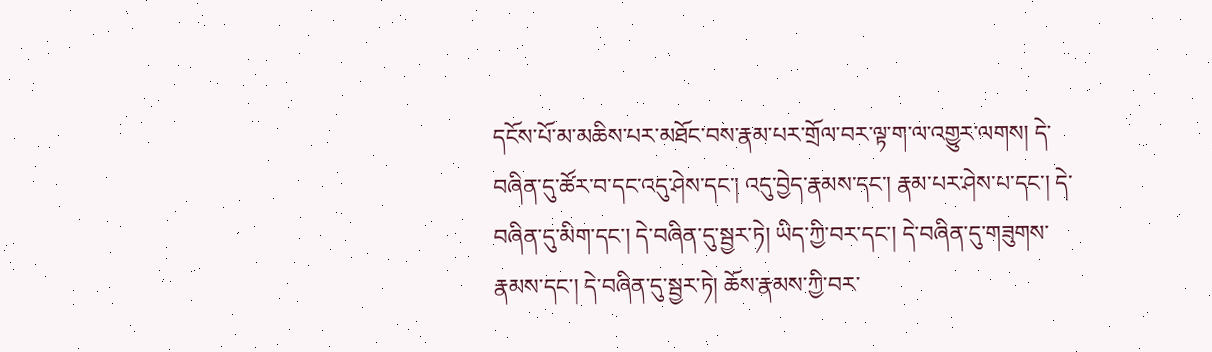དངོས་པོ་མ་མཆིས་པར་མཐོང་བས་རྣམ་པར་གྲོལ་བར་ལྟ་ག་ལ་འགྱུར་ལགས། དེ་བཞིན་དུ་ཚོར་བ་དང་འདུ་ཤེས་དང་། འདུ་བྱེད་རྣམས་དང་། རྣམ་པར་ཤེས་པ་དང་། དེ་བཞིན་དུ་མིག་དང་། དེ་བཞིན་དུ་སྦྱར་ཏེ། ཡིད་ཀྱི་བར་དང་། དེ་བཞིན་དུ་གཟུགས་རྣམས་དང་། དེ་བཞིན་དུ་སྦྱར་ཏེ། ཆོས་རྣམས་ཀྱི་བར་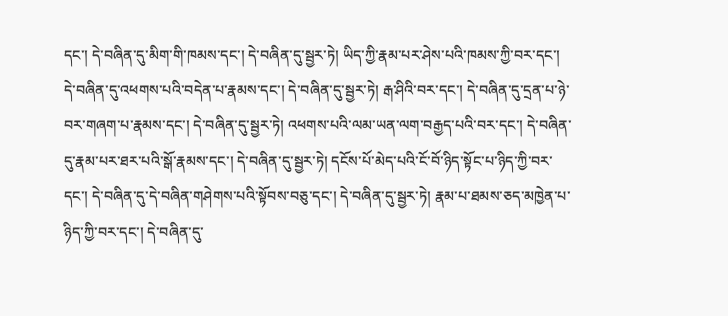དང་། དེ་བཞིན་དུ་མིག་གི་ཁམས་དང་། དེ་བཞིན་དུ་སྦྱར་ཏེ། ཡིད་ཀྱི་རྣམ་པར་ཤེས་པའི་ཁམས་ཀྱི་བར་དང་། དེ་བཞིན་དུ་འཕགས་པའི་བདེན་པ་རྣམས་དང་། དེ་བཞིན་དུ་སྦྱར་ཏེ། རྒ་ཤིའི་བར་དང་། དེ་བཞིན་དུ་དྲན་པ་ཉེ་བར་གཞག་པ་རྣམས་དང་། དེ་བཞིན་དུ་སྦྱར་ཏེ། འཕགས་པའི་ལམ་ཡན་ལག་བརྒྱད་པའི་བར་དང་། དེ་བཞིན་དུ་རྣམ་པར་ཐར་པའི་སྒོ་རྣམས་དང་། དེ་བཞིན་དུ་སྦྱར་ཏེ། དངོས་པོ་མེད་པའི་ངོ་བོ་ཉིད་སྟོང་པ་ཉིད་ཀྱི་བར་དང་། དེ་བཞིན་དུ་དེ་བཞིན་གཤེགས་པའི་སྟོབས་བཅུ་དང་། དེ་བཞིན་དུ་སྦྱར་ཏེ། རྣམ་པ་ཐམས་ཅད་མཁྱེན་པ་ཉིད་ཀྱི་བར་དང་། དེ་བཞིན་དུ་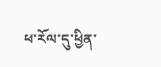ཕ་རོལ་དུ་ཕྱིན་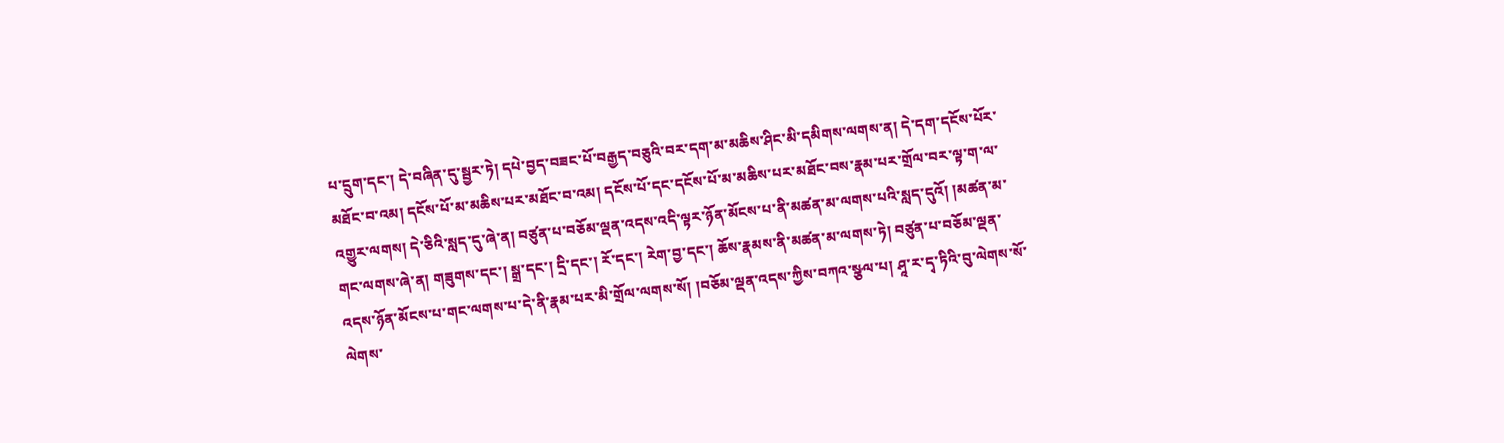པ་དྲུག་དང་། དེ་བཞིན་དུ་སྦྱར་ཏེ། དཔེ་བྱད་བཟང་པོ་བརྒྱད་བཅུའི་བར་དག་མ་མཆིས་ཤིང་མི་དམིགས་ལགས་ན། དེ་དག་དངོས་པོར་མཐོང་བ་འམ། དངོས་པོ་མ་མཆིས་པར་མཐོང་བ་འམ། དངོས་པོ་དང་དངོས་པོ་མ་མཆིས་པར་མཐོང་བས་རྣམ་པར་གྲོལ་བར་ལྟ་ག་ལ་འགྱུར་ལགས། དེ་ཅིའི་སླད་དུ་ཞེ་ན། བཙུན་པ་བཅོམ་ལྡན་འདས་འདི་ལྟར་ཉོན་མོངས་པ་ནི་མཚན་མ་ལགས་པའི་སླད་དུའོ། །མཚན་མ་གང་ལགས་ཞེ་ན། གཟུགས་དང་། སྒྲ་དང་། དྲི་དང་། རོ་དང་། རེག་བྱ་དང་། ཆོས་རྣམས་ནི་མཚན་མ་ལགས་ཏེ། བཙུན་པ་བཅོམ་ལྡན་འདས་ཉོན་མོངས་པ་གང་ལགས་པ་དེ་ནི་རྣམ་པར་མི་གྲོལ་ལགས་སོ། །བཅོམ་ལྡན་འདས་ཀྱིས་བཀའ་སྩལ་པ། ཤཱ་ར་དྭ་ཏིའི་བུ་ལེགས་སོ་ལེགས་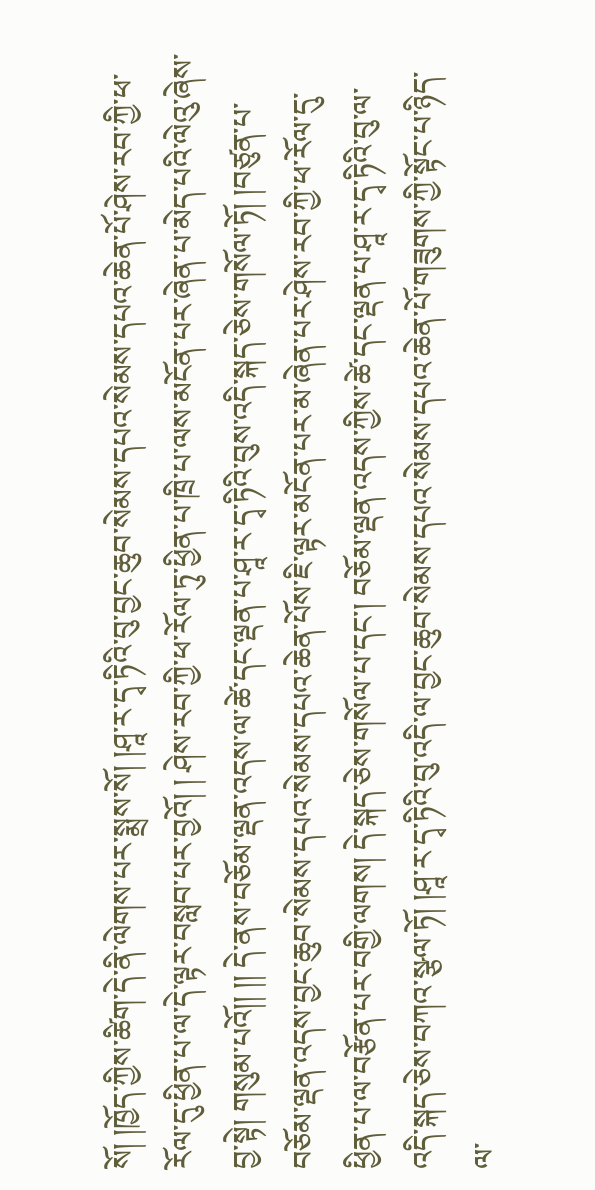སོ། །ཁྱོད་ཀྱིས་ཚིག་དེ་ནི་ལེགས་པར་སྨྲས་སོ། །ཤཱ་ར་དྭ་ཏིའི་བུ་བྱང་ཆུབ་སེམས་དཔའ་སེམས་དཔའ་ཆེན་པོ་ཤེས་རབ་ཀྱི་ཕ་རོལ་དུ་ཕྱིན་པ་ལ་དེ་ལྟར་བསླབ་པར་བྱའོ། ། ཤེས་རབ་ཀྱི་ཕ་རོལ་ཏུ་ཕྱིན་པ་ཁྲི་པ་ལས་མངོན་པར་ཞེན་པ་མེད་པའི་ལེའུ་ཞེས་བྱ་སྟེ། གསུམ་པའོ།། །། དེ་ནས་བཅོམ་ལྡན་འདས་ལ་ཚེ་དང་ལྡན་པ་ཤཱ་ར་དྭ་ཏིའི་བུས་འདི་སྐད་ཅེས་གསོལ་ཏོ། །བཙུན་པ་བཅོམ་ལྡན་འདས་བྱང་ཆུབ་སེམས་དཔའ་སེམས་དཔའ་ཆེན་པོས་ཇི་ལྟར་མངོན་པར་མ་ཞེན་པར་ཤེས་རབ་ཀྱི་ཕ་རོལ་དུ་ཕྱིན་པ་ལ་བརྩོན་པར་བགྱི་ལགས། དེ་སྐད་ཅེས་གསོལ་པ་དང་། བཅོམ་ལྡན་འདས་ཀྱིས་ཚེ་དང་ལྡན་པ་ཤཱ་ར་དྭ་ཏིའི་བུ་ལ་འདི་སྐད་ཅེས་བཀའ་སྩལ་ཏོ། །ཤཱ་ར་དྭ་ཏིའི་བུ་འདི་ལ་བྱང་ཆུབ་སེམས་དཔའ་སེམས་དཔའ་ཆེན་པོ་གཟུགས་ཀྱི་སྟོང་པ་ཉིད་ལ་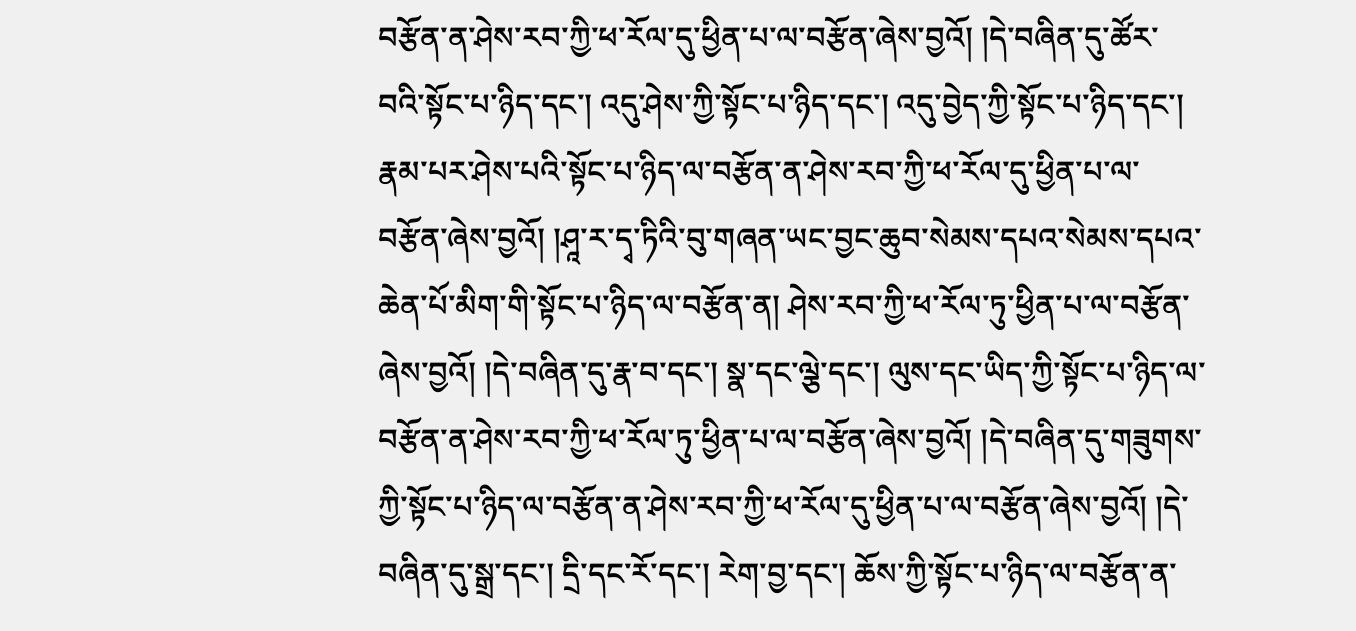བརྩོན་ན་ཤེས་རབ་ཀྱི་ཕ་རོལ་དུ་ཕྱིན་པ་ལ་བརྩོན་ཞེས་བྱའོ། །དེ་བཞིན་དུ་ཚོར་བའི་སྟོང་པ་ཉིད་དང་། འདུ་ཤེས་ཀྱི་སྟོང་པ་ཉིད་དང་། འདུ་བྱེད་ཀྱི་སྟོང་པ་ཉིད་དང་། རྣམ་པར་ཤེས་པའི་སྟོང་པ་ཉིད་ལ་བརྩོན་ན་ཤེས་རབ་ཀྱི་ཕ་རོལ་དུ་ཕྱིན་པ་ལ་བརྩོན་ཞེས་བྱའོ། །ཤཱ་ར་དྭ་ཏིའི་བུ་གཞན་ཡང་བྱང་ཆུབ་སེམས་དཔའ་སེམས་དཔའ་ཆེན་པོ་མིག་གི་སྟོང་པ་ཉིད་ལ་བརྩོན་ན། ཤེས་རབ་ཀྱི་ཕ་རོལ་ཏུ་ཕྱིན་པ་ལ་བརྩོན་ཞེས་བྱའོ། །དེ་བཞིན་དུ་རྣ་བ་དང་། སྣ་དང་ལྕེ་དང་། ལུས་དང་ཡིད་ཀྱི་སྟོང་པ་ཉིད་ལ་བརྩོན་ན་ཤེས་རབ་ཀྱི་ཕ་རོལ་ཏུ་ཕྱིན་པ་ལ་བརྩོན་ཞེས་བྱའོ། །དེ་བཞིན་དུ་གཟུགས་ཀྱི་སྟོང་པ་ཉིད་ལ་བརྩོན་ན་ཤེས་རབ་ཀྱི་ཕ་རོལ་དུ་ཕྱིན་པ་ལ་བརྩོན་ཞེས་བྱའོ། །དེ་བཞིན་དུ་སྒྲ་དང་། དྲི་དང་རོ་དང་། རེག་བྱ་དང་། ཆོས་ཀྱི་སྟོང་པ་ཉིད་ལ་བརྩོན་ན་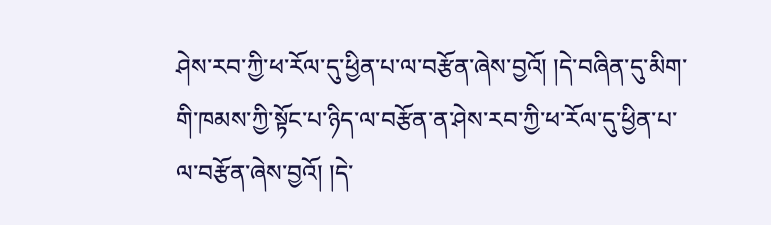ཤེས་རབ་ཀྱི་ཕ་རོལ་དུ་ཕྱིན་པ་ལ་བརྩོན་ཞེས་བྱའོ། །དེ་བཞིན་དུ་མིག་གི་ཁམས་ཀྱི་སྟོང་པ་ཉིད་ལ་བརྩོན་ན་ཤེས་རབ་ཀྱི་ཕ་རོལ་དུ་ཕྱིན་པ་ལ་བརྩོན་ཞེས་བྱའོ། །དེ་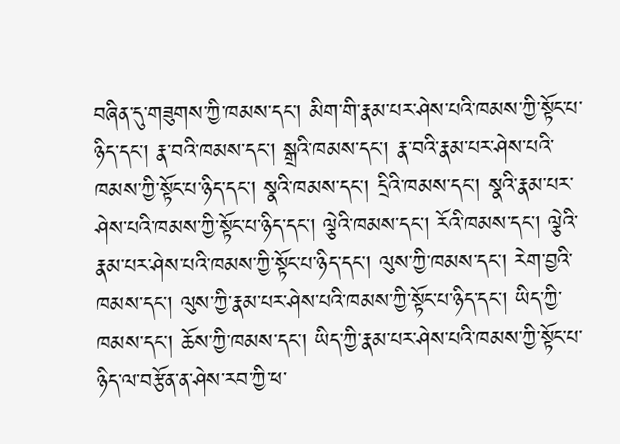བཞིན་དུ་གཟུགས་ཀྱི་ཁམས་དང་། མིག་གི་རྣམ་པར་ཤེས་པའི་ཁམས་ཀྱི་སྟོང་པ་ཉིད་དང་། རྣ་བའི་ཁམས་དང་། སྒྲའི་ཁམས་དང་། རྣ་བའི་རྣམ་པར་ཤེས་པའི་ཁམས་ཀྱི་སྟོང་པ་ཉིད་དང་། སྣའི་ཁམས་དང་། དྲིའི་ཁམས་དང་། སྣའི་རྣམ་པར་ཤེས་པའི་ཁམས་ཀྱི་སྟོང་པ་ཉིད་དང་། ལྕེའི་ཁམས་དང་། རོའི་ཁམས་དང་། ལྕེའི་རྣམ་པར་ཤེས་པའི་ཁམས་ཀྱི་སྟོང་པ་ཉིད་དང་། ལུས་ཀྱི་ཁམས་དང་། རེག་བྱའི་ཁམས་དང་། ལུས་ཀྱི་རྣམ་པར་ཤེས་པའི་ཁམས་ཀྱི་སྟོང་པ་ཉིད་དང་། ཡིད་ཀྱི་ཁམས་དང་། ཆོས་ཀྱི་ཁམས་དང་། ཡིད་ཀྱི་རྣམ་པར་ཤེས་པའི་ཁམས་ཀྱི་སྟོང་པ་ཉིད་ལ་བརྩོན་ན་ཤེས་རབ་ཀྱི་ཕ་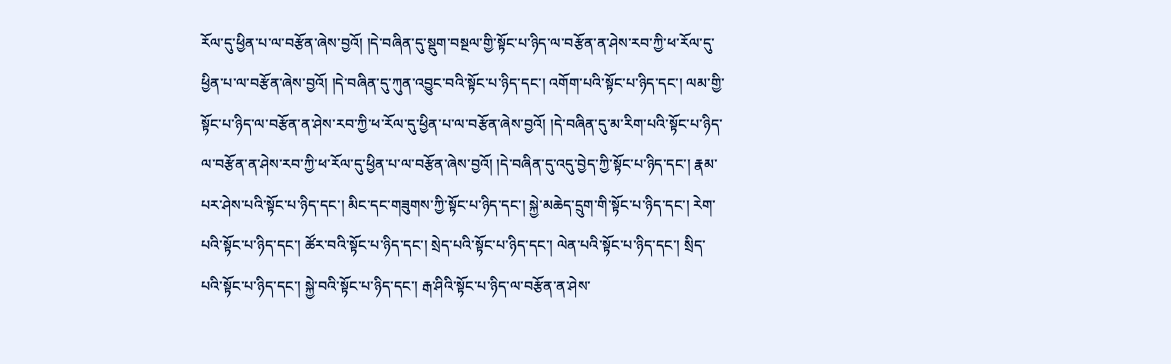རོལ་དུ་ཕྱིན་པ་ལ་བརྩོན་ཞེས་བྱའོ། །དེ་བཞིན་དུ་སྡུག་བསྔལ་གྱི་སྟོང་པ་ཉིད་ལ་བརྩོན་ན་ཤེས་རབ་ཀྱི་ཕ་རོལ་དུ་ཕྱིན་པ་ལ་བརྩོན་ཞེས་བྱའོ། །དེ་བཞིན་དུ་ཀུན་འབྱུང་བའི་སྟོང་པ་ཉིད་དང་། འགོག་པའི་སྟོང་པ་ཉིད་དང་། ལམ་གྱི་སྟོང་པ་ཉིད་ལ་བརྩོན་ན་ཤེས་རབ་ཀྱི་ཕ་རོལ་དུ་ཕྱིན་པ་ལ་བརྩོན་ཞེས་བྱའོ། །དེ་བཞིན་དུ་མ་རིག་པའི་སྟོང་པ་ཉིད་ལ་བརྩོན་ན་ཤེས་རབ་ཀྱི་ཕ་རོལ་དུ་ཕྱིན་པ་ལ་བརྩོན་ཞེས་བྱའོ། །དེ་བཞིན་དུ་འདུ་བྱེད་ཀྱི་སྟོང་པ་ཉིད་དང་། རྣམ་པར་ཤེས་པའི་སྟོང་པ་ཉིད་དང་། མིང་དང་གཟུགས་ཀྱི་སྟོང་པ་ཉིད་དང་། སྐྱེ་མཆེད་དྲུག་གི་སྟོང་པ་ཉིད་དང་། རེག་པའི་སྟོང་པ་ཉིད་དང་། ཚོར་བའི་སྟོང་པ་ཉིད་དང་། སྲེད་པའི་སྟོང་པ་ཉིད་དང་། ལེན་པའི་སྟོང་པ་ཉིད་དང་། སྲིད་པའི་སྟོང་པ་ཉིད་དང་། སྐྱེ་བའི་སྟོང་པ་ཉིད་དང་། རྒ་ཤིའི་སྟོང་པ་ཉིད་ལ་བརྩོན་ན་ཤེས་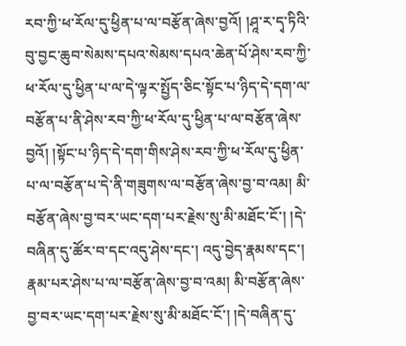རབ་ཀྱི་ཕ་རོལ་དུ་ཕྱིན་པ་ལ་བརྩོན་ཞེས་བྱའོ། །ཤཱ་ར་དྭ་ཏིའི་བུ་བྱང་ཆུབ་སེམས་དཔའ་སེམས་དཔའ་ཆེན་པོ་ཤེས་རབ་ཀྱི་ཕ་རོལ་དུ་ཕྱིན་པ་ལ་དེ་ལྟར་སྤྱོད་ཅིང་སྟོང་པ་ཉིད་དེ་དག་ལ་བརྩོན་པ་ནི་ཤེས་རབ་ཀྱི་ཕ་རོལ་དུ་ཕྱིན་པ་ལ་བརྩོན་ཞེས་བྱའོ། །སྟོང་པ་ཉིད་དེ་དག་གིས་ཤེས་རབ་ཀྱི་ཕ་རོལ་དུ་ཕྱིན་པ་ལ་བརྩོན་པ་དེ་ནི་གཟུགས་ལ་བརྩོན་ཞེས་བྱ་བ་འམ། མི་བརྩོན་ཞེས་བྱ་བར་ཡང་དག་པར་རྗེས་སུ་མི་མཐོང་ངོ་། །དེ་བཞིན་དུ་ཚོར་བ་དང་འདུ་ཤེས་དང་། འདུ་བྱེད་རྣམས་དང་། རྣམ་པར་ཤེས་པ་ལ་བརྩོན་ཞེས་བྱ་བ་འམ། མི་བརྩོན་ཞེས་བྱ་བར་ཡང་དག་པར་རྗེས་སུ་མི་མཐོང་ངོ་། །དེ་བཞིན་དུ་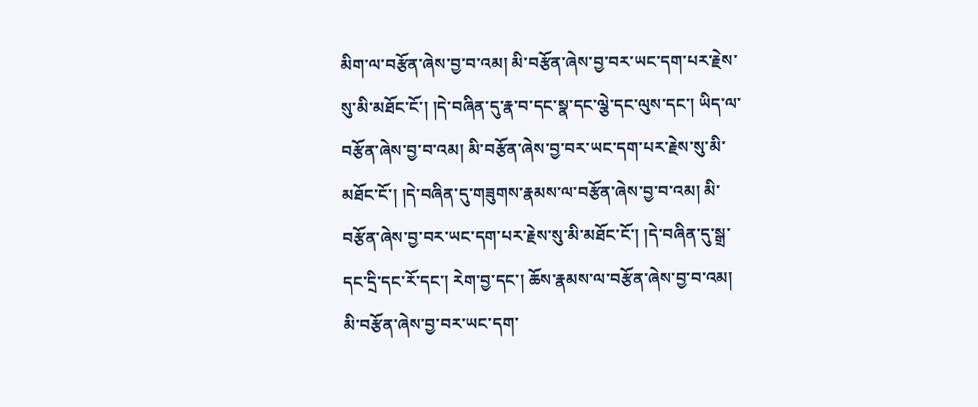མིག་ལ་བརྩོན་ཞེས་བྱ་བ་འམ། མི་བརྩོན་ཞེས་བྱ་བར་ཡང་དག་པར་རྗེས་སུ་མི་མཐོང་ངོ་། །དེ་བཞིན་དུ་རྣ་བ་དང་སྣ་དང་ལྕེ་དང་ལུས་དང་། ཡིད་ལ་བརྩོན་ཞེས་བྱ་བ་འམ། མི་བརྩོན་ཞེས་བྱ་བར་ཡང་དག་པར་རྗེས་སུ་མི་མཐོང་ངོ་། །དེ་བཞིན་དུ་གཟུགས་རྣམས་ལ་བརྩོན་ཞེས་བྱ་བ་འམ། མི་བརྩོན་ཞེས་བྱ་བར་ཡང་དག་པར་རྗེས་སུ་མི་མཐོང་ངོ་། །དེ་བཞིན་དུ་སྒྲ་དང་དྲི་དང་རོ་དང་། རེག་བྱ་དང་། ཆོས་རྣམས་ལ་བརྩོན་ཞེས་བྱ་བ་འམ། མི་བརྩོན་ཞེས་བྱ་བར་ཡང་དག་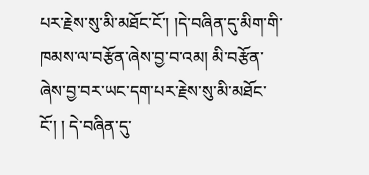པར་རྗེས་སུ་མི་མཐོང་ངོ་། །དེ་བཞིན་དུ་མིག་གི་ཁམས་ལ་བརྩོན་ཞེས་བྱ་བ་འམ། མི་བརྩོན་ཞེས་བྱ་བར་ཡང་དག་པར་རྗེས་སུ་མི་མཐོང་ངོ་། ། དེ་བཞིན་དུ་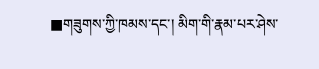■གཟུགས་ཀྱི་ཁམས་དང་། མིག་གི་རྣམ་པར་ཤེས་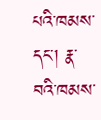པའི་ཁམས་དང་། རྣ་བའི་ཁམས་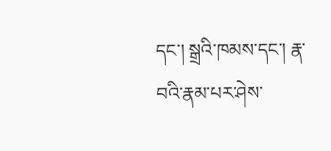དང་། སྒྲའི་ཁམས་དང་། རྣ་བའི་རྣམ་པར་ཤེས་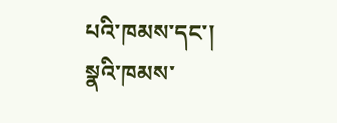པའི་ཁམས་དང་། སྣའི་ཁམས་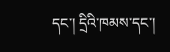དང་། དྲིའི་ཁམས་དང་།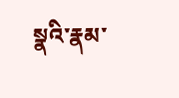སྣའི་རྣམ་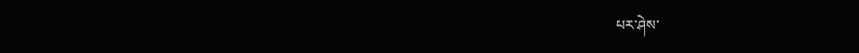པར་ཤེས་